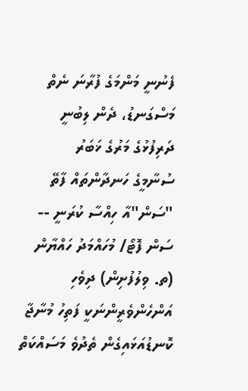ފެނުނީ މަންމަގެ ފުރާނަ ނެތް މަސްގަނޑު، ދެން ލިބުނީ ދަރިފުޅުގެ މަރުގެ ޚަބަރު
ސުނާމީގެ ހަނދާންތައް ފާތޭ "ސަން"އާ ހިއްސާ ކުރަނީ -- ސަން ފޮޓޯ/ މުހައްމަދު ހައްޔާން
(ތ. ވިލުފުށިން) ދިވެހި އަންހެންވެރީންނަކީ ފަތިހު މުނާޖާ ކޮނޑުއަޅައިގެން ތެދުވެ މަސައްކަތް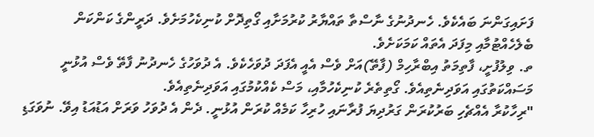ފަށައިގަންނަ ބައެކެވެ. ހެނދުނުގެ ނާސްތާ ތައްޔާރު ކުރުމަށާއި ގޯތިދޮށް ކުނިކެހުމަށެވެ. ދަރީންގެ ކަންކަން ބެލެހެއްޓުމާއި މިފަދަ އެތައް ކަމަކަށެވެ.
ތ. ވިލުފުށީ، ފާތިމަތު އިބްރާހިމް (ފާތޭ)އަށް ވެސް އެއީ އެފަދަ ދުވަހެކެވެ. އެ ދުވަހުގެ ހެނދުނު ފާތޭ ވެސް އުޅުނީ މަސައްކަތުގައި އަވަދިނެތިއެވެ. ގޯތިތެރެ ކުނިކެހުމާއި، މަސް ކެއްކުމުގައި އަވަދިނެތިއެވެ.
"ރިހާކުރާ އެއްޗެހި ބަރުކުރަން ގަރުދިޔަ ފުރާނައި ހުރިހާ ކަމެއް ކުރަން އުޅުނީ. ދެން އެ ދުވަހު ވަރަށް އަޑުއަޑު އިވޭ. ނުވަގަޑި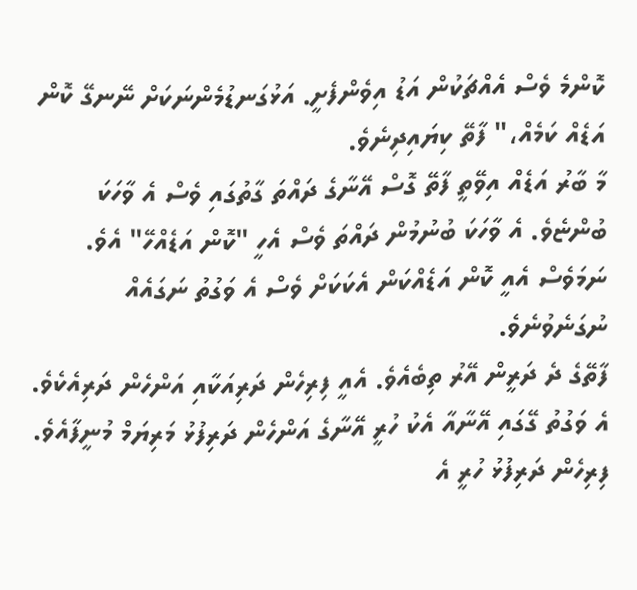ކޮންމެ ވެސް އެއްޗަކުން އަޑު އިވެންފެށީ. އަޅުގަނޑުމެންނަކަށް ނޭނގޭ ކޮން އަޑެއް ކަމެއް،" ފާތޭ ކިޔައިދިނެވެ.
މާ ބާރު އަޑެއް އިވޭތީ ފާތޭ ގޮސް އޭނާގެ ދައްތަ ގާތުގައި ވެސް އެ ވާހަކަ ބުންޏެވެ. އެ ވާހަކަ ބުނުމުން ދައްތަ ވެސް އެހީ "ކޮން އަޑެއްހޭ" އެވެ. ނަމަވެސް އެއީ ކޮން އަޑެއްކަން އެކަކަށް ވެސް އެ ވަގުތު ނަގައެއް ނުގަނެވުނެވެ.
ފާތޭގެ ދެ ދަރީން އޭރު ތިބެއެވެ. އެއީ ފިރިހެން ދަރިއަކާއި އަންހެން ދަރިއެކެވެ. އެ ވަގުތު ގޭގައި އޭނާއާ އެކު ހުރީ އޭނާގެ އަންހެން ދަރިފުޅު މަރިޔަމް މުނީފާއެވެ. ފިރިހެން ދަރިފުޅު ހުރީ އެ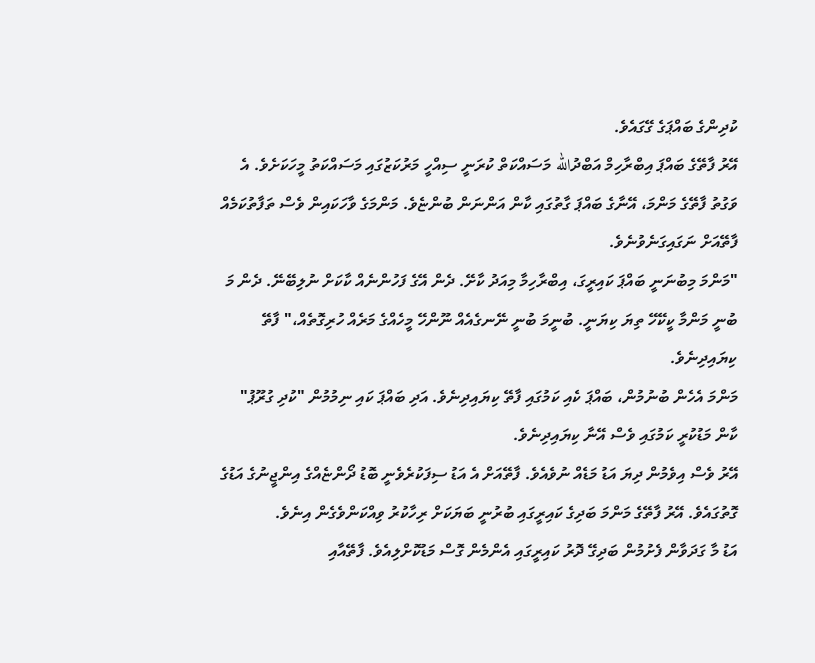ކުދިންގެ ބައްޕަގެ ގޭގައެވެ.
އޭރު ފާތޭގެ ބައްޕަ އިބްރާހިމް އަބްދުالله މަސައްކަތް ކުރަނީ ސިއްހީ މަރުކަޒުގައި މަސައްކަތު މީހަކަށެވެ. އެ ވަގުތު ފާތޭގެ މަންމަ، އޭނާގެ ބައްޕަ ގާތުގައި ކާން އަންނަން ބުންޏެވެ. މަންމަގެ ވާހަކައިން ވެސް ތަފާތުކަމެއް ފާތޭއަށް ނަގައިގަނެވުނެވެ.
"މަންމަ މިބުނަނީ ބައްޕަ ކައިރީގަ، އިބްރާހިމާ މިއަދު ކާށޭ. ދެން އޭގެ ފަހުންނެއް ކާކަށް ނުލިބޭނޭ. ދެން މަ ބުނީ މަންމާ ކީކޭހޭ ތިޔަ ކިޔަނީ. ބުނީމަ ބުނީ ނޭނގެއެއް ނޫންހޭ މީހެއްގެ މަރެއް ހުރިގޮތެއް،" ފާތޭ ކިޔައިދިނެވެ.
މަންމަ އެހެން ބުނުމުން، ބައްޕަ ކެއި ކަމުގައި ފާތޭ ކިޔައިދިނެވެ. އަދި ބައްޕަ ކައި ނިމުމުން "ކުދި ގުރޫޕު" ކާން މަޑުކުރީ ކަމުގައި ވެސް އޭނާ ކިޔައިދިނެވެ.
އޭރު ވެސް އިވެމުން ދިޔަ އަޑު މަޑެއް ނުވެއެވެ. ފާތޭއަށް އެ އަޑު ސިފަކުރެވެނީ ބޮޑު ދޯންޏެއްގެ އިންޖީނުގެ އަޑުގެ ގޮތުގައެވެ. އޭރު ފާތޭގެ މަންމަ ބަދިގެ ކައިރީގައި ބުރުނީ ބަޔަކަށް ރިހާކުރު ވިއްކަންވެގެން އިނެވެ.
އަޑު މާ ގަދަވާން ފެށުމުން ބަދިގޭ ދޮރު ކައިރީގައި އެންމެން ގޮސް މަޑުކޮށްލިއެވެ. ފާތޭއާއި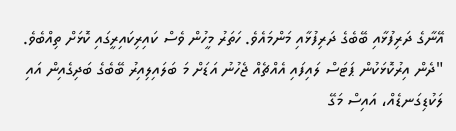އޭނާގެ ދަރިފުޅާއި ބޭބެގެ ދަރިފުޅާއި މަންމައެވެ. ހަތަރު މީހުން ވެސް ކައިރިކައިރީގައި ކޮޅަށް ތިއްބެވެ.
"ދެން އިރުކޮޅަކުން ޕަޓަސް ލައިފައި އެއްޗެއް ޖެހުނު އަޑަށް މަ ބަލައިލިއިރު ބޭބެގެ ބަދިގެއިން އައި ލަކުޑިގަނޑެއް، އައިސް މަގޭ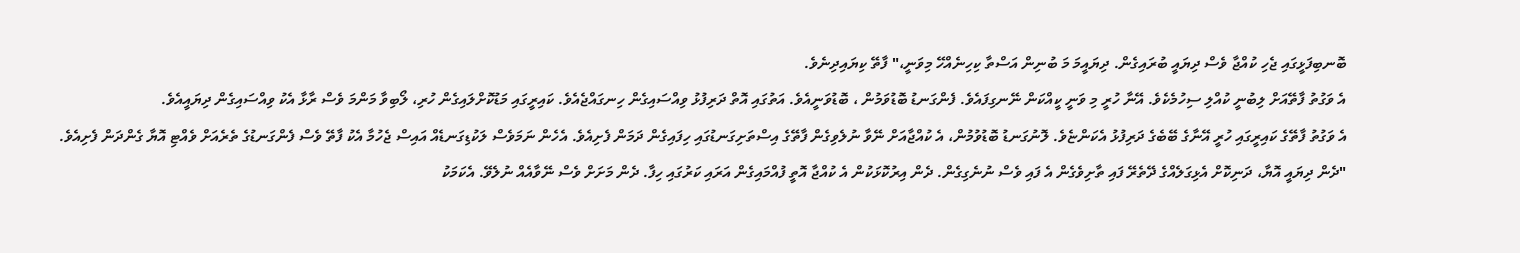ބޮނބިފަޅީގައި ޖެހި ކުއްޖާ ވެސް ދިޔައީ ބުރައިގެން. ދިޔައީމަ މަ ބުނިން އަސްތާ ކިހިނެއްހޭ މިވަނީ،" ފާތޭ ކިޔައިދިނެވެ.
އެ ވަގުތު ފާތޭއަށް ލިބުނީ ކުއްލި ސިހުމެކެވެ. އޭނާ ހުރީ މި ވަނީ ކީއްކަން ނޭނގިފައެވެ. ފެންގަނޑު ބޮޑުވަމުން ، ބޮޑުވަނީއެވެ. އަތުގައި އޮތް ދަރިފުޅު ވިއްސައިގެން ހިނގައްޖެއެވެ. ކައިރީގައި މަޑުކޮށްލައިގެން ހުރި، ލޯބިވާ މަންމަ ވެސް ރާޅާ އެކު ވިއްސައިގެން ދިޔައީއެވެ.
އެ ވަގުތު ފާތޭގެ ކައިރީގައި ހުރީ އޭނާގެ ބޭބެގެ ދަރިފުޅު އެކަންޏެވެ. ލޮނުގަނޑު ބޮޑުވުމުން، އެ ކުއްޖާއަށް ނޭވާ ނުލެވިގެން ފާތޭގެ އިސްތަށިގަނޑުގައި ހިފައިގެން ދަމަން ފެށިއެވެ. އެހެން ނަމަވެސް ލަކުޑިގަނޑެއް އައިސް ޖެހުމާ އެކު ފާތޭ ވެސް ފެންގަނޑުގެ ތެރެއަށް ވެއްޓި އޮޔާ ގެންދަން ފެށިއެވެ.
"ދެން ދިޔައީ އޮޔާ، ދަނިކޮށް އެޅިގަލެއްގެ ދޭތެރޭ ފައި ތާށިވެގެން އެ ފައި ވެސް ނުނެގިގެން. ދެން އިރުކޮޅަކުން އެ ކުއްޖާ އޮތީ ފުއްމައިގެން އަރައި ކަރުގައި ހިފާ. ދެން މަށަށް ވެސް ނޭވާއެއް ނުލެވޭ. އެކަމަކު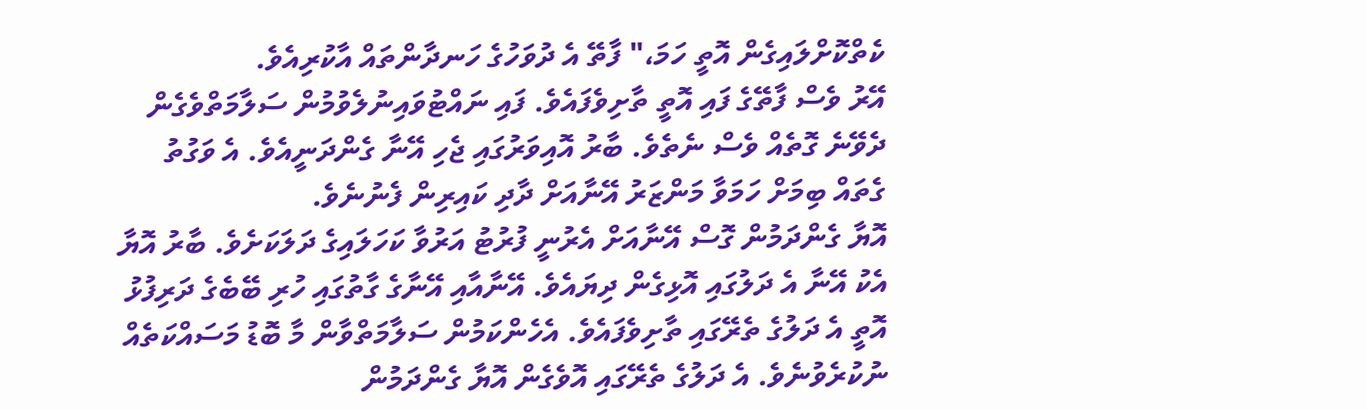ކެތްކޮށްލައިގެން އޮތީ ހަމަ،" ފާތޭ އެ ދުވަހުގެ ހަނދާންތައް އާކުރިއެވެ.
އޭރު ވެސް ފާތޭގެ ފައި އޮތީ ތާށިވެފައެވެ. ފައި ނައްޓުވައިނުލެވުމުން ސަލާމަތްވެގެން ދެވޭނެ ގޮތެއް ވެސް ނެތެވެ. ބާރު އޮއިވަރުގައި ޖެހި އޭނާ ގެންދަނީއެވެ. އެ ވަގުތު ގެތައް ބިމަށް ހަމަވާ މަންޒަރު އޭނާއަށް ދާދި ކައިރިން ފެނުނެވެ.
އޮޔާ ގެންދަމުން ގޮސް އޭނާއަށް އެރުނީ ފުރުޓު އަރުވާ ކަހަލައިގެ ދަލަކަށެވެ. ބާރު އޮޔާ އެކު އޭނާ އެ ދަލުގައި އޮޅިގެން ދިޔައެވެ. އޭނާއާއި އޭނާގެ ގާތުގައި ހުރި ބޭބެގެ ދަރިފުޅު އޮތީ އެ ދަލުގެ ތެރޭގައި ތާށިވެފައެވެ. އެހެންކަމުން ސަލާމަތްވާން މާ ބޮޑު މަސައްކަތެއް ނުކުރެވުނެވެ. އެ ދަލުގެ ތެރޭގައި އޮވެގެން އޮޔާ ގެންދަމުން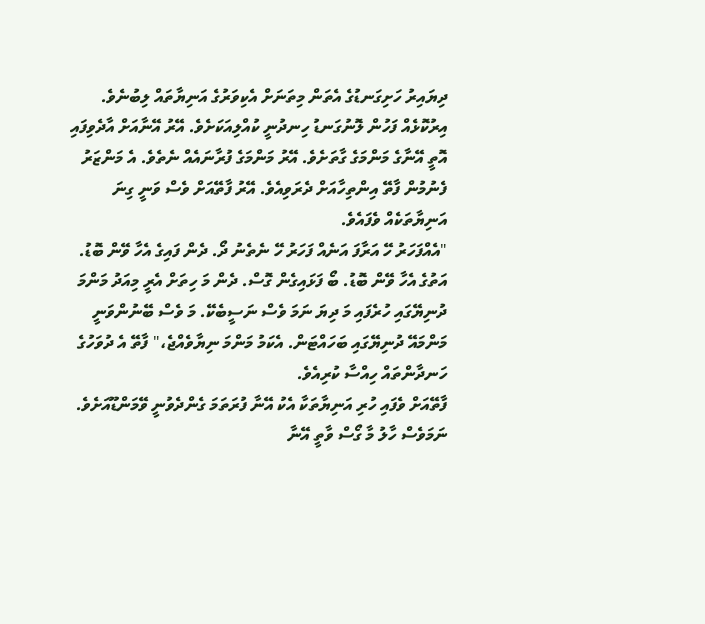ދިޔައިރު ހަށިގަނޑުގެ އެތަން މިތަނަށް އެކިވަރުގެ އަނިޔާތައް ލިބުނެވެ.
އިރުކޮޅެއް ފަހުން ލޮނުގަނޑު ހިނދުނީ ކުއްލިއަކަށެވެ. އޭރު އޭނާއަށް އާދެވިފައި އޮތީ އޭނާގެ މަންމަގެ ގާތަށެވެ. އޭރު މަންމަގެ ފުރާނައެއް ނެތެވެ. އެ މަންޒަރު ފެނުމުން ފާތޭ އިންތިހާއަށް ދެރަވިއެވެ. އޭރު ފާތޭއަށް ވެސް ވަނީ ގިނަ އަނިޔާތަކެއް ވެފައެވެ.
"އެއްފަހަރު ހޭ އަރާފަ އަނެއް ފަހަރު ހޭ ނެތެނު ދޯ. ދެން ފައިގެ އެހާ ވޭން ބޮޑު. އަތުގެ އެހާ ވޭން ބޮޑު. ބޯ ފަޅައިގެން ގޮސް. ދެން މަ ހިތަށް އެރީ މިއަދު މަންމަ ދުނިޔޭގައި ހުރެފައި މަ ދިޔަ ނަމަ ވެސް ނަސީބެކޭ. މަ ވެސް ބޭނުންވަނީ މަންމައޭ ދުނިޔޭގައި ބަހައްޓަން. އެކަމު މަންމަ ނިޔާވެއްޖެ،" ފާތޭ އެ ދުވަހުގެ ހަނދާންތައް ހިއްސާ ކުރިއެވެ.
ފާތޭއަށް ވެފައި ހުރި އަނިޔާތަކާ އެކު އޭނާ ފުރަތަމަ ގެންދެވުނީ ވޭމަންޑޫއަށެވެ. ނަމަވެސް ހާލު މާ ގޯސް ވާތީ އޭނާ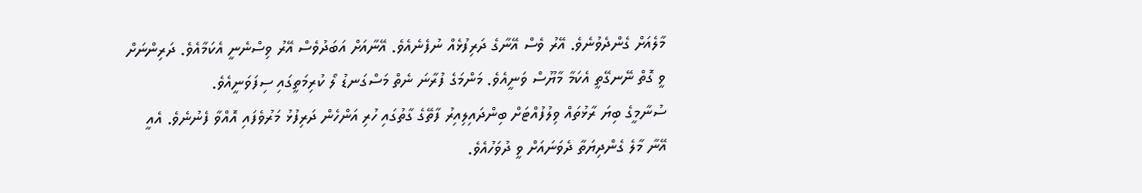މާލެއަށް ގެންދެވުނެވެ. އޭރު ވެސް އޭނާގެ ދަރިފުޅެއް ނުފެނެއެވެ. އޭނާއަށް އަބަދުވެސް އޭރު ވިސްނެނީ އެކަމާއެވެ. ދަރިންނަށް ވީ ގޮތް ނޭނގޭތީ އެކަމާ މާޔޫސް ވަނީއެވެ. މަންމަގެ ފުރާނަ ނެތް މަސްގަނޑު ލޯ ކުރިމަތީގައި ސިފަވަނީއެވެ.
ސުނާމީގެ ބިޔަ ރާޅުތައް ވިލުފުއްޓަށް ބިންދައިލިއިރު ފާތޭގެ ގާތުގައި ހުރި އަންހެން ދަރިފުޅު މަރުވެފައި އޮއްވާ ފެނުނެވެ. އެއީ އޭނާ މާލެ ގެންދިޔަތާ ދެވަނައަށް ވީ ދުވަހުއެވެ.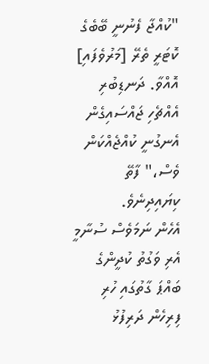"ކުއްޖާ ފެނުނީ ބޭބެގެ ކޮޓަރީ ތެރޭ [މަރުވެފައި] އޮއްވާ. ދަނޑިބުރި އެއްޗެހި ޖައްސައިގެން އެނގުނީ ކުއްޖެއްކަން ވެސް،" ފާތޭ ކިޔައިދިނެވެ.
އެހެން ނަމަވެސް ސުނާމީ އެރި ވަގުތު ކުދީންގެ ބައްޕަ ގާތުގައި ހުރި ފިރިހެން ދަރިފުޅު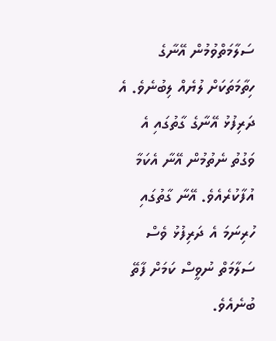ސަލާމަތްވުމުން އޭނާގެ ހިތާމަތަކަށް ލުޔެއް ލިބުނެވެ. އެ ދަރިފުޅު އޭނާގެ ގާތުގައި އެ ވަގުތު ނެތުމުން އޭނާ އެކަމާ އުފާކުރެއެވެ. އޭނާ ގާތުގައި ހުރިނަމަ އެ ދަރިފުޅު ވެސް ސަލާމަތް ނުވީސް ކަމަށް ފާތޭ ބުނެއެވެ.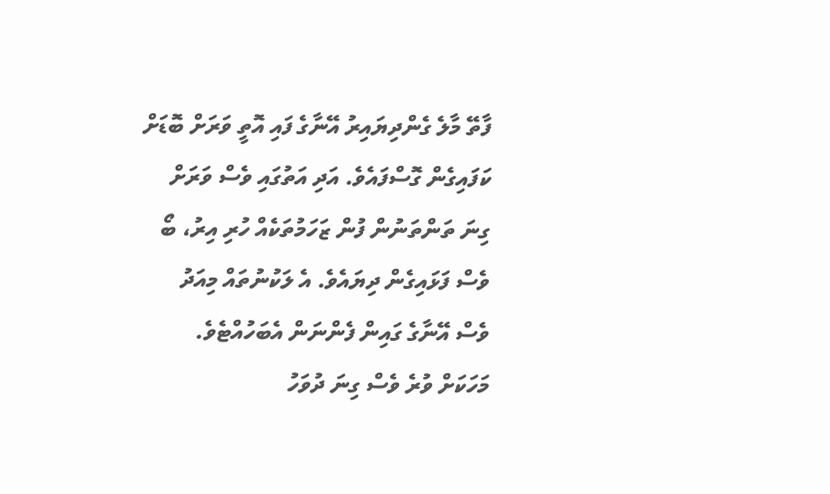ފާތޭ މާލެ ގެންދިޔައިރު އޭނާގެ ފައި އޮތީ ވަރަށް ބޮޑަށް ކަފައިގެން ގޮސްފައެވެ. އަދި އަތުގައި ވެސް ވަރަށް ގިނަ ތަންތަނުން ފުން ޒަހަމުތަކެއް ހުރި އިރު، ބޯ ވެސް ފަޅައިގެން ދިޔައެވެ. އެ ލަކުނުތައް މިއަދު ވެސް އޭނާގެ ގައިން ފެންނަން އެބަހުއްޓެވެ.
މަހަކަށް ވުރެ ވެސް ގިނަ ދުވަހު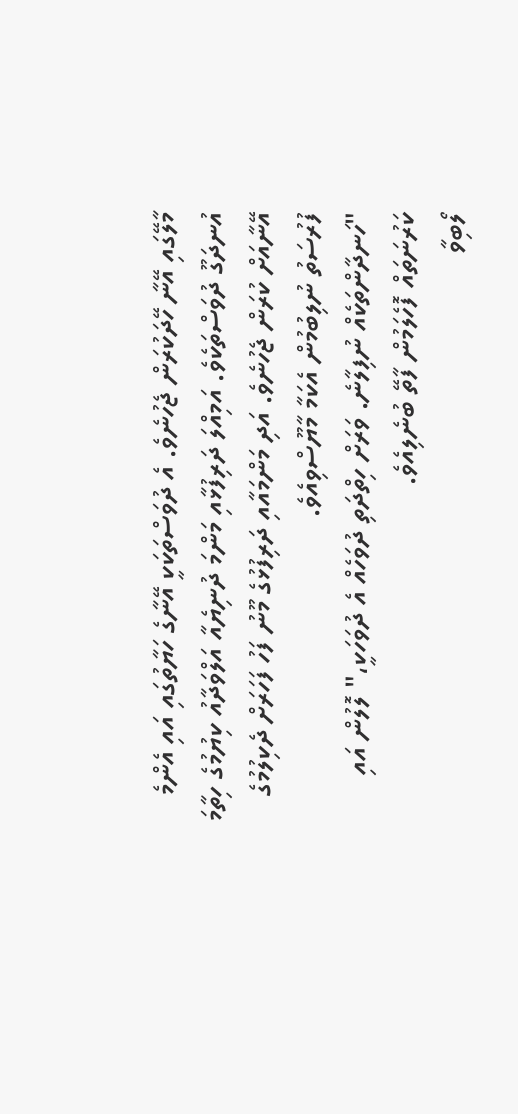މާލޭގައި އޭނާ ހޭދަކުރަން ޖެހުނެވެ. އެ ދުވަސްތަކަކީ އޭނާގެ ހަޔާތުގައި އައި އެންމެ އުނދަގޫ ދުވަސްތަކެވެ. އަމިއްލަ ދަރިފުޅާއި މަންމަ ދުނިޔެއާ އަލްވަދާއު ކިޔުމުގެ ހިތާމަ އޭނާއަށް ކުރަން ޖެހުނެވެ. އަދި މަންމައާއި ދަރިފުޅުގެ މޫނު ފަހު ފަހަރަށް ދެކިލުމުގެ ފުރުސަތު ނުލިބުމުން އެކަމާ މާޔޫސްވިއެވެ.
"ހަނދާންތަކެއް ނުފިލާނެ. ވަރަށް ހިތްދަތި ދުވަހެއް އެ ދުވަހަކީ،" ލޮލުން އައި ކަރުނަތައް ފޮހެލަމުން ފާތޭ ބުނެލިއެވެ.
ލޯބިވާ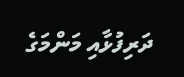ދަރިފުޅާއި މަންމަގެ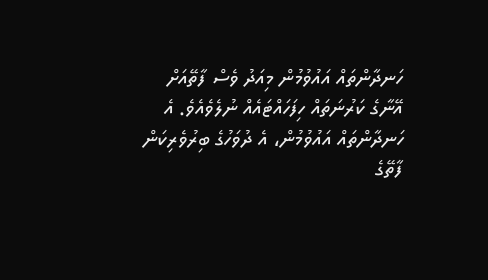ހަނދާންތައް އައުވުމުން މިއަދު ވެސް ފާތޭއަށް އޭނާގެ ކަރުނަތައް ހިފަހައްޓައެއް ނުލެވެއެވެ. އެ ހަނދާންތައް އައުވުމުން، އެ ދުވަހުގެ ބިރުވެރިކަން ފާތޭގެ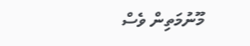މޫނުމަތިން ވެސް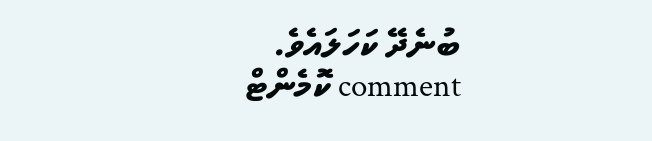ބުނެދޭ ކަހަލައެވެ.
comment ކޮމެންޓް